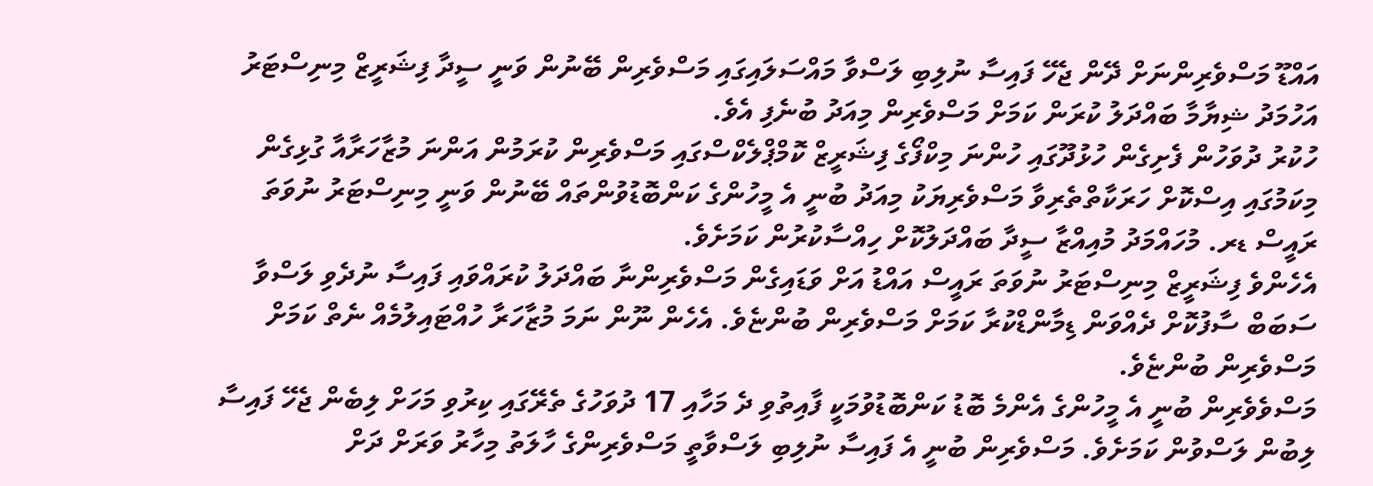އައްޑޫ މަސްވެރިންނަށް ދޭން ޖެހޭ ފައިސާ ނުލިބި ލަސްވާ މައްސަލައިގައި މަސްވެރިން ބޭނުން ވަނީ ސީދާ ފިޝަރީޒް މިނިސްޓަރު އަހުމަދު ޝިޔާމާ ބައްދަލު ކުރަން ކަމަށް މަސްވެރިން މިއަދު ބުނެފި އެވެ.
ހުކުރު ދުވަހުން ފެށިގެން ހުޅުދޫގައި ހުންނަ މިކްފޯގެ ފިޝަރީޒް ކޮމްޕްލެކްސްގައި މަސްވެރިން ކުރަމުން އަންނަ މުޒާހަރާއާ ގުޅިގެން މިކަމުގައި އިސްކޮށް ހަރަކާތްތެރިވާ މަސްވެރިޔަކު މިއަދު ބުނީ އެ މީހުންގެ ކަންބޮޑުވުންތައް ބޭނުން ވަނީ މިނިސްޓަރު ނުވަތަ ރައީސް ޑރ. މުހައްމަދު މުއިއްޒާ ސީދާ ބައްދަލުކޮށް ހިއްސާކުރުން ކަމަށެވެ.
އެހެންވެ ފިޝަރީޒް މިނިސްޓަރު ނުވަތަ ރައީސް އައްޑު އަށް ވަޑައިގެން މަސްވެރިންނާ ބައްދަލު ކުރައްވައި ފައިސާ ނުދެވި ލަސްވާ ސަބަބް ސާފުކޮށް ދެއްވަން ޑިމާންޑްކުރާ ކަމަށް މަސްވެރިން ބުންޏެވެ. އެހެން ނޫން ނަމަ މުޒާހަރާ ހުއްޓައިލުމެއް ނެތް ކަމަށް މަސްވެރިން ބުންޏެވެ.
މަސްވެވެރިން ބުނީ އެ މީހުންގެ އެންމެ ބޮޑު ކަންބޮޑުވުމަކީ ފާއިތުވި ދެ މަހާއި 17 ދުވަހުގެ ތެރޭގައި ކިރުވި މަހަށް ލިބެން ޖެހޭ ފައިސާ ލިބުން ލަސްވުން ކަމަށެވެ. މަސްވެރިން ބުނީ އެ ފައިސާ ނުލިބި ލަސްވާތީ މަސްވެރިންގެ ހާލަތު މިހާރު ވަރަށް ދަށް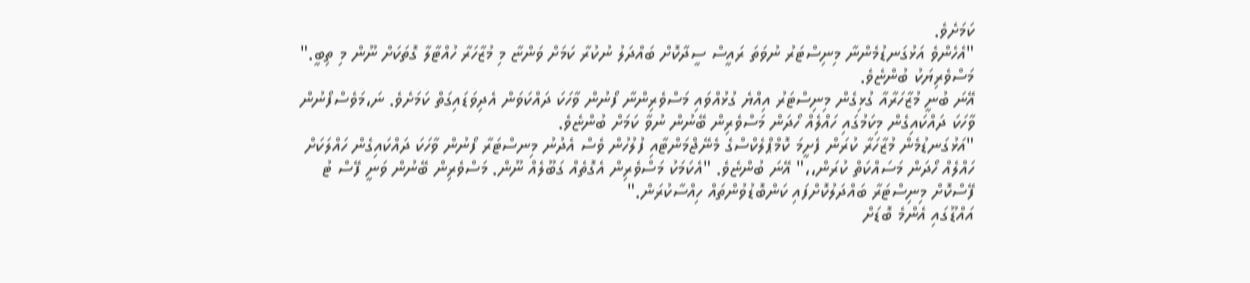ކަމަށެވެ.
"އެހެންވެ އަޅުގަނޑުމެންނާ މިނިސްޓަރު ނުވަތަ ރައީސް ސީދާކޮށް ބައްދަލު ނުކުރާ ކަމަށް ވަންޏާ މި މުޒާހަރާ ހުއްޓާލާ ގޮތަކަށް ނޫން މި ތިބީ." މަސްވެރިޔަކު ބުންޏެވެ.
އޭނަ ބުނީ މުޒާހަރާއާ ގުޅިގެން މިނިސްޓަރު އިއްޔެ ގުޅުއްވައި މަސްވެރިންނާ ފޯނުން ވާހަކަ ދައްކަވަން އެދިވަޑައިގަތް ކަމަށެވެ. ނަ،މަވެސްފޯނުން ވާހަކަ ދައްކައިގެން މިކަމުގައި ހައްލެއް ހޯދަން މަސްވެރިން ބޭނުން ނުވާ ކަމަށް ބުންޏެވެ.
"އަޅުގަނޑުމެން މުޒާހަރާ ކުރަން ފެށީމަ ކޮމްޕްލެކްސްގެ މެނޭޖްމަންޓާއި ފުލުހުން ވެސް އެދުނު މިނސްޓަރާ ފޯނުން ވާހަކަ ދައްކައިގެން ހައްލަކަށް ހައްލެއް ހޯދަން މަސައްކަތް ކުރަން،،" އޭނަ ބުންޏެވެ. "އެކަމަކު މަސްވެރިން އެގޮތެއް ގަބޫލެއް ނޫން. މަސްވެރިން ބޭނުން ވަނީ ފޭސް ޓު ފޭސްކޮށް މިނިސްޓަރާ ބައްދަލުކޮށްފައި ކަންބޮޑުވުންތައް ހިއްސާކުރަން."
އައްޑޫގައި އެންމެ ބޮޑަށް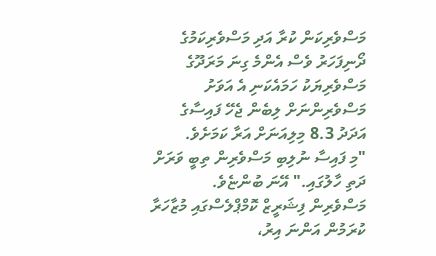މަސްވެރިކަން ކުރާ އަދި މަސްވެރިކަމުގެ ދޯނިފަހަރު ވެސް އެންމެ ގިނަ މަރަދޫގެ މަސްވެރިޔަކު ހަމައެކަނި އެ އަވަށު މަސްވެރިންނަށް ލިބެން ޖެހޭ ފައިސާގެ އަދަދު 8.3 މިލިއަނަށް އަރާ ކަމަށެވެ.
"މި ފައިސާ ނުލިބި މަސްވެރިން ތިބީ ވަރަށް ދަތި ހާލުގައި." އޭނަ ބުންޏެވެ.
މަސްވެރިން ފިޝަރީޒް ކޮމްޕްލެސްގައި މުޒާހަރާ ކުރަމުން އަންނަ އިރު،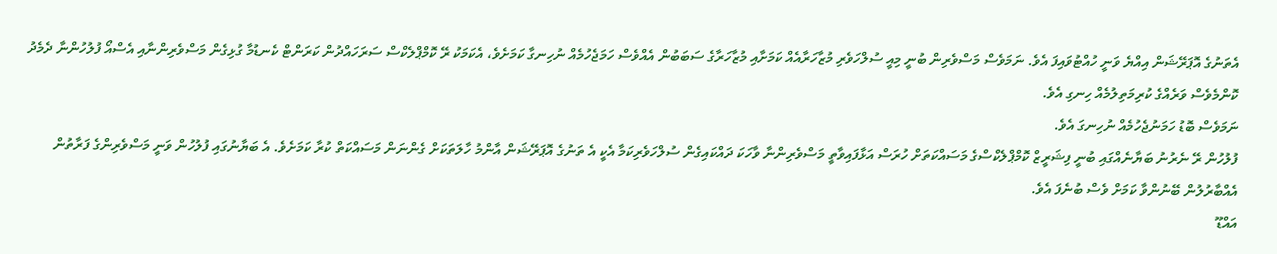އެތަނުގެ އޮޕަރޭޝަން އިއްޔެ ވަނީ ހުއްޓުވައިފަ އެވެ. ނަމަވެސް މަސްވެރިން ބުނީ މިއީ ސުލްހަވެރި މުޒާހަރާއެއް ކަމަށާއި މުޒާހަރާގެ ސަބަބުން އެއްވެސް ހަމަޖެހުމެއް ނުހިނގާ ކަމަށެވެ، އެކަމަކު ރޭ ކޮމްޕްލެކްސް ސަރަހައްދުން ކަރަންޓް ކެނޑުމާ ގުޅިގެން މަސްވެރިންނާއި އެސްއޯ ފުލުހުންނާ ދެމެދު ކޮންމެވެސް ވަރެއްގެ ކުރިމަތިލުމެއް ހިނގި އެވެ.
ނަމަވެސް ބޮޑު ހަމަނުޖެހުމެއް ނުހިނގަ އެވެ.
ފުލުހުން ރޭ ނެރުނު ބަޔާނެއްގައި ބުނީ ފިޝަރީޒް ކޮމްޕްލެކްސްގެ މަސައްކަތަށް ހުރަސް އަޅާފައިވާތީ މަސްވެރިންނާ ވާހަކަ ދައްކައިގެން ސުލްހަވެރިކަމާ އެކީ އެ ތަނުގެ އޮޕަރޭޝަން އާންމު ހާލަތަކަށް ގެންނަން މަސައްކަތް ކުރާ ކަމަށެވެ. އެ ބަޔާނުގައި ފުލުހުން ވަނީ މަސްވެރިންގެ ފަރާތުން އެއްބާރުލުން ބޭނުންވާ ކަމަށް ވެސް ބުނެފަ އެވެ.
އައްޑޫ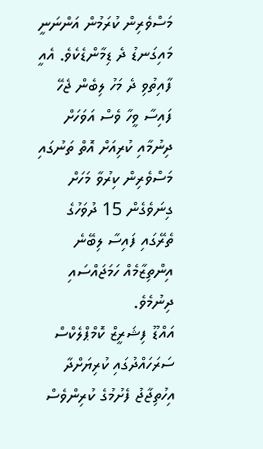މަސްވެރިން ކުރަމުން އަންނަނީ މައިގަނޑު ދެ ޑިމާންޑެކެވެ. އެއީ ފާއިތުވި ދެ މަހު ލިބެން ޖެހޭ ފައިސާ ވީހާ ވެސް އަވަހަށް ދިނުމާއި ކުރިއަށް އޮތް ތަނުގައި މަސްވެރިން ކިރުވާ މަހަށް ގިނަވެގެން 15 ދުވަހުގެ ތެރޭގައި ފައިސާ ލިބޭނެ އިންތިޒާމެއް ހަމަޖައްސައި ދިނުމެވެ.
އައްޑޫ ފިޝަރީޒް ކޮމްޕްލެކްސް ސަރަހައްދުގައި ކުރިޔަށްދާ އިހުތިޖާޖު ފެށުމުގެ ކުރިންވެސް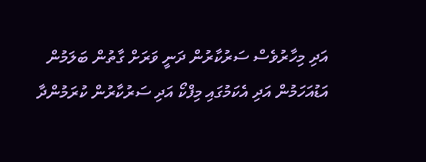އަދި މިހާރުވެސް ސަރުކާރުން ދަނީ ވަރަށް ގާތުން ބަލަމުން އަޑުއަހަމުން އަދި އެކަމުގައި މިފްކޯ އަދި ސަރުކާރުން ކުރަމުންދާ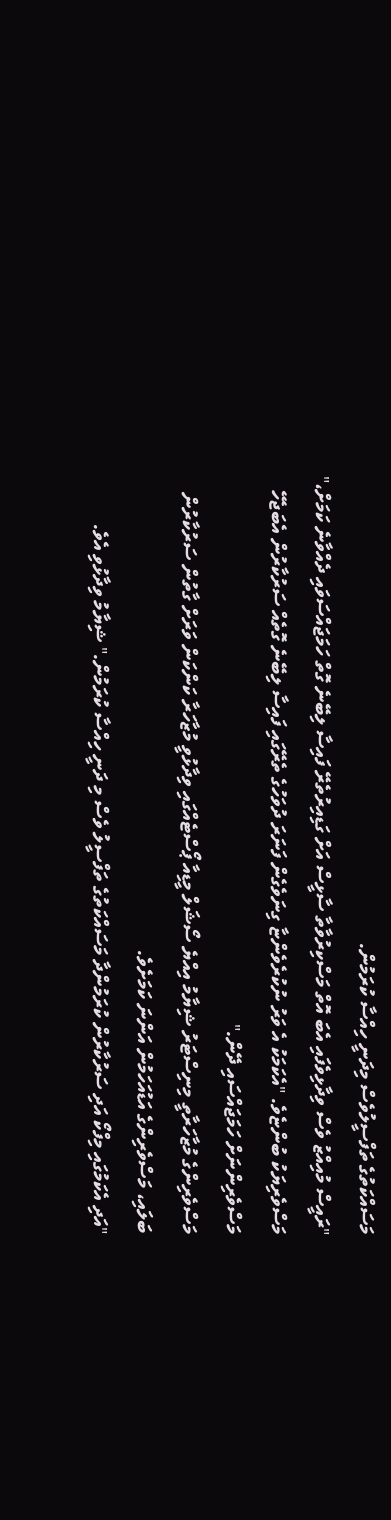މަސައްކަތުގެ ތަފްސީލުވެސް މިދަނީ ހިއްސާ ކުރަމުން.
"ރައީސް މުއިއްޒު ވެސް ވިދާޅިވެފައި އެބަ އޮތް މަސްކިރުވާތާ ސާޅީސް އަށް ގަޑިއިރުތެރޭ ފައިސާ ލިބޭނެ ގޮތް ހަމަޖައްސަވައި ދެއްވާނެ ކަމަށް،" މަސްވެރިޔަކު ބުންޏެވެ. "އެކަމަކު އެ ވަރު ނުކުރެވެންޏާ ގިނަވެގެން ފަނަރަ ދުވަހުގެ ތެރޭގައި ފައިސާ ލިބޭނެ ގޮތެއް ސަރުކާރުން އެބަޖެހޭ މަސްވެރިންނަށް ހަމަޖައްސައި ދޭން."
މަސްވެރިންގެ މުޒާހަރާތީ މިނިސްޓަރު ޝިޔާމު އިއްޔެ ސޯޝަލް މީޑިއާ ޕޯސްޓެއްގައި ވިދާޅުވީ މުޒާހަރާ ކަންކަން ވަރަށް ގާތުން ސަރުކާރުން ބަލައި، މަސްވެރިންގެ އަޑުއަހަމުން އަންނަ ކަމަށެވެ.
"އަދި އެކަމުގައި މިފްކޯ އަދި ސަރުކާރުން ކުރަމުންދާ މަސައްކަތުގެ ތަފްސީލު ވެސް މި ދަނީ ހިއްސާ ކުރަމުން." ޝިޔާމު ވިދާޅުވި އެވެ.